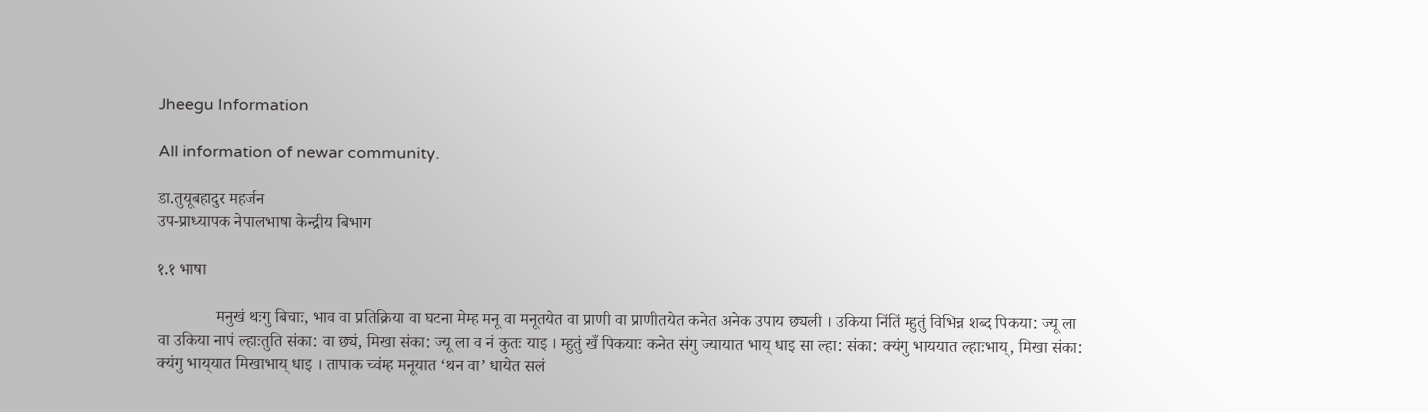Jheegu Information

All information of newar community.

डा.तुयूबहादुर महर्जन
उप-प्राध्यापक नेपालभाषा केन्द्रीय बिभाग

१.१ भाषा

              मनुखं थःगु बिचाः, भाव वा प्रतिक्रिया वा घटना मेम्ह मनू वा मनूतयेत वा प्राणी वा प्राणीतयेत कनेत अनेक उपाय छ्यली । उकिया निंतिं म्हुतुं विभिन्न शब्द पिकया: ज्यू ला वा उकिया नापं ल्हाःतुति संका: वा छ्यं, मिखा संका: ज्यू ला व नं कुतः याइ । म्हुतुं खँ पिकयाः कनेत संगु ज्यायात भाय्‌ धाइ सा ल्हा: संका: क्यंगु भाययात ल्हाःभाय्‌, मिखा संका: क्यंगु भाय्‌यात मिखाभाय्‌ धाइ । तापाक च्वंम्ह मनूयात ‘थन वा’ धायेत सलं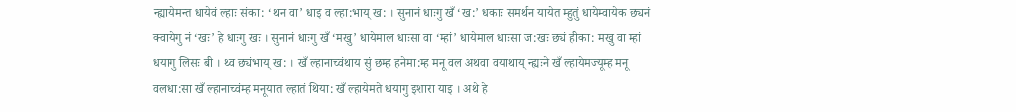न्ह्यायेमन्त धायेवं ल्हाः संका: ‘थन वा’ धाइ व ल्हा:भाय्‌ ख: । सुनानं धाःगु खँ ‘ख:’ धकाः समर्थन यायेत म्हुतुं धायेम्वायेक छ्यनं क्वायेगु नं ‘खः’ हे धाःगु खः । सुनानं धाःगु खँ ‘मखु’ धायेमाल धाःसा वा ‘म्हां’ धायेमाल धाःसा ज:खः छ्यं हीका: मखु वा म्हां धयागु लिसः बी । थ्व छ्यंभाय्‌ ख: । खँ ल्हानाच्वंथाय सुं छम्ह हनेमा:म्ह मनू वल अथवा वयाथाय्‌ न्ह्यःने खँ ल्हायेमज्यूम्ह मनू वलधा:सा खँ ल्हानाच्वंम्ह मनूयात ल्हातं थिया: खँ ल्हायेमते धयागु इशारा याइ । अथे हे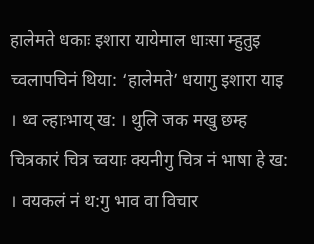हालेमते धकाः इशारा यायेमाल धाःसा म्हुतुइ च्वलापचिनं थिया: ‘हालेमते’ धयागु इशारा याइ । थ्व ल्हाःभाय्‌ ख: । थुलि जक मखु छम्ह चित्रकारं चित्र च्वयाः क्यनीगु चित्र नं भाषा हे ख: । वयकलं नं थ:गु भाव वा विचार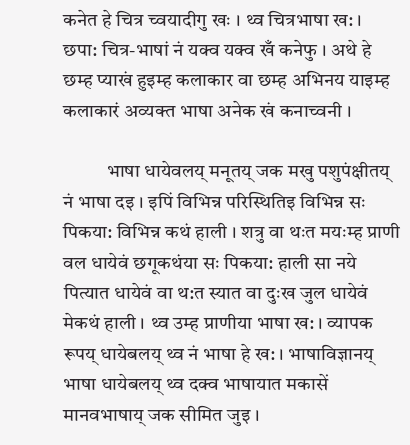कनेत हे चित्र च्वयादीगु खः । थ्व चित्रभाषा ख: । छपा: चित्र-भाषां नं यक्व यक्व खँ कनेफु । अथे हे छम्ह प्याखं हुइम्ह कलाकार वा छम्ह अभिनय याइम्ह कलाकारं अव्यक्त भाषा अनेक खं कनाच्वनी ।

           भाषा धायेवलय् मनूतय्‌ जक मखु पशुपंक्षीतय्‌ नं भाषा दइ । इपिं विभिन्न परिस्थितिइ विभिन्न सः पिकया: विभिन्न कथं हाली । शत्रु वा थःत मयःम्ह प्राणी वल धायेवं छगूकथंया सः पिकया: हाली सा नये पित्यात धायेवं वा थ:त स्यात वा दुःख जुल धायेवं मेकथं हाली । थ्व उम्ह प्राणीया भाषा ख: । व्यापक रूपय्‌ धायेबलय्‌ थ्व नं भाषा हे ख: । भाषाविज्ञानय्‌ भाषा धायेबलय्‌ थ्व दक्व भाषायात मकासें मानवभाषाय्‌ जक सीमित जुइ ।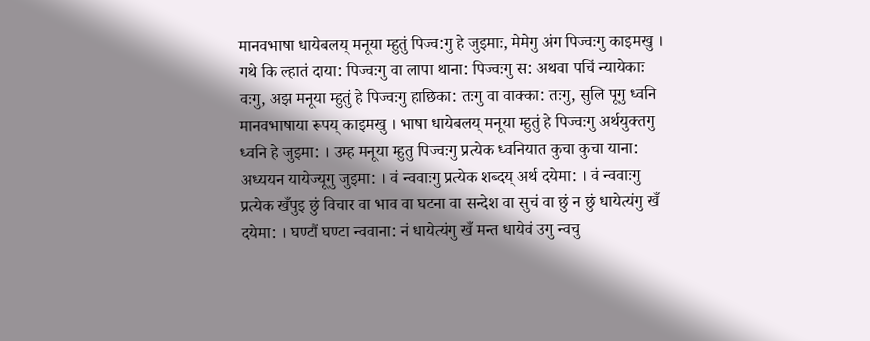मानवभाषा धायेबलय्‌ मनूया म्हुतुं पिज्व:गु हे जुइमाः, मेमेगु अंग पिज्वःगु काइमखु । गथे कि ल्हातं दाया: पिज्वःगु वा लापा थाना: पिज्वःगु स: अथवा पचिं न्यायेकाः वःगु, अझ मनूया म्हुतुं हे पिज्वःगु हाछिका: तःगु वा वाक्का: तःगु, सुलि पूगु ध्वनि मानवभाषाया रूपय्‌ काइमखु । भाषा धायेबलय्‌ मनूया म्हुतुं हे पिज्वःगु अर्थयुक्तगु ध्वनि हे जुइमा: । उम्ह मनूया म्हुतु पिज्वःगु प्रत्येक ध्वनियात कुचा कुचा याना: अध्ययन यायेज्यूगु जुइमा: । वं न्ववाःगु प्रत्येक शब्दय्‌ अर्थ दयेमा: । वं न्ववाःगु प्रत्येक खँपुइ छुं विचार वा भाव वा घटना वा सन्देश वा सुचं वा छुं न छुं धायेत्यंगु खँ दयेमा: । घण्टौं घण्टा न्ववाना: नं धायेत्यंगु खँ मन्त धायेवं उगु न्वचु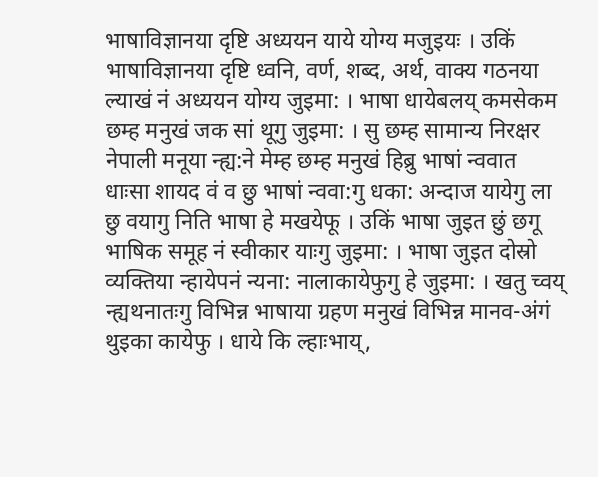भाषाविज्ञानया दृष्टि अध्ययन याये योग्य मजुइयः । उकिं भाषाविज्ञानया दृष्टि ध्वनि, वर्ण, शब्द, अर्थ, वाक्य गठनया ल्याखं नं अध्ययन योग्य जुइमा: । भाषा धायेबलय्‌ कमसेकम छम्ह मनुखं जक सां थूगु जुइमा: । सु छम्ह सामान्य निरक्षर नेपाली मनूया न्ह्य:ने मेम्ह छम्ह मनुखं हिब्रु भाषां न्ववात धाःसा शायद वं व छु भाषां न्ववा:गु धका: अन्दाज यायेगु ला छु वयागु निति भाषा हे मखयेफू । उकिं भाषा जुइत छुं छगू भाषिक समूह नं स्वीकार याःगु जुइमा: । भाषा जुइत दोस्रो व्यक्तिया न्हायेपनं न्यना: नालाकायेफुगु हे जुइमा: । खतु च्वय्‌ न्ह्यथनातःगु विभिन्न भाषाया ग्रहण मनुखं विभिन्न मानव-अंगं थुइका कायेफु । धाये कि ल्हाःभाय्‌,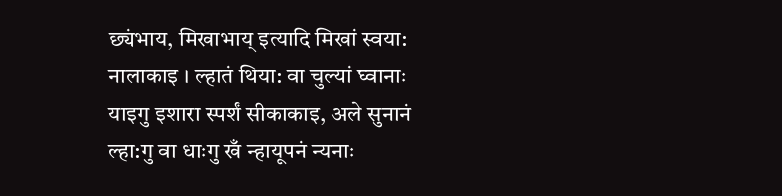छ्यंभाय, मिखाभाय्‌ इत्यादि मिखां स्वया: नालाकाइ । ल्हातं थिया: वा चुल्यां घ्वानाः याइगु इशारा स्पर्शं सीकाकाइ, अले सुनानं ल्हा:गु वा धाःगु खँ न्हायूपनं न्यनाः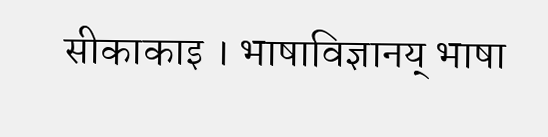सीकाकाइ । भाषाविज्ञानय्‌ भाषा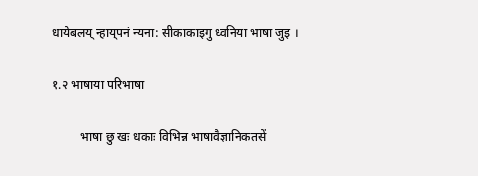धायेबलय्‌ न्हाय्‌पनं न्यना: सीकाकाइगु ध्वनिया भाषा जुइ ।

१.२ भाषाया परिभाषा

         भाषा छु खः धकाः विभिन्न भाषावैज्ञानिकतसें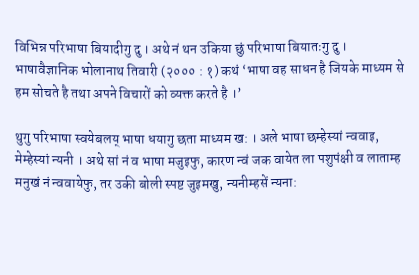विभिन्न परिभाषा बियादीगु दु । अथे नं थन उकिया छुं परिभाषा बियातःगु दु । भाषावैज्ञानिक भोलानाथ तिवारी (२००० : १) कथं ‘भाषा वह साधन है जियके माध्यम से हम सोचते है तथा अपने विचारों को व्यक्त करते है ।’

थुगु परिभाषा स्वयेबलय्‌ भाषा धयागु छता माध्यम ख: । अले भाषा छम्हेस्यां न्ववाइ, मेम्हेस्यां न्यनी । अथे सां नं व भाषा मजुइफु, कारण न्वं जक वायेत ला पशुपंक्षी व लाताम्ह मनुखं नं न्ववायेफु, तर उकी बोली स्पष्ट जुइमखु, न्यनीम्हसें न्यना: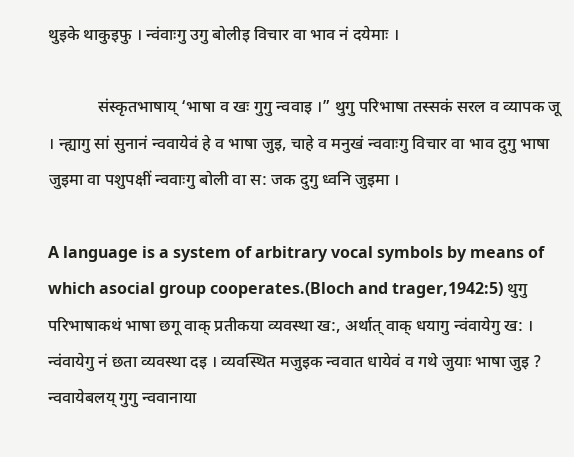थुइके थाकुइफु । न्वंवाःगु उगु बोलीइ विचार वा भाव नं दयेमाः ।

            संस्कृतभाषाय्‌ ‘भाषा व खः गुगु न्ववाइ ।” थुगु परिभाषा तस्सकं सरल व व्यापक जू । न्ह्यागु सां सुनानं न्ववायेवं हे व भाषा जुइ, चाहे व मनुखं न्ववाःगु विचार वा भाव दुगु भाषा जुइमा वा पशुपक्षीं न्ववाःगु बोली वा स: जक दुगु ध्वनि जुइमा ।

A language is a system of arbitrary vocal symbols by means of which asocial group cooperates.(Bloch and trager,1942:5) थुगु परिभाषाकथं भाषा छगू वाक् प्रतीकया व्यवस्था ख:, अर्थात्‌ वाक्‌ धयागु न्वंवायेगु ख: । न्वंवायेगु नं छता व्यवस्था दइ । व्यवस्थित मजुइक न्ववात धायेवं व गथे जुयाः भाषा जुइ ? न्ववायेबलय्‌ गुगु न्ववानाया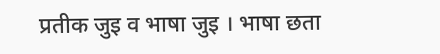प्रतीक जुइ व भाषा जुइ । भाषा छता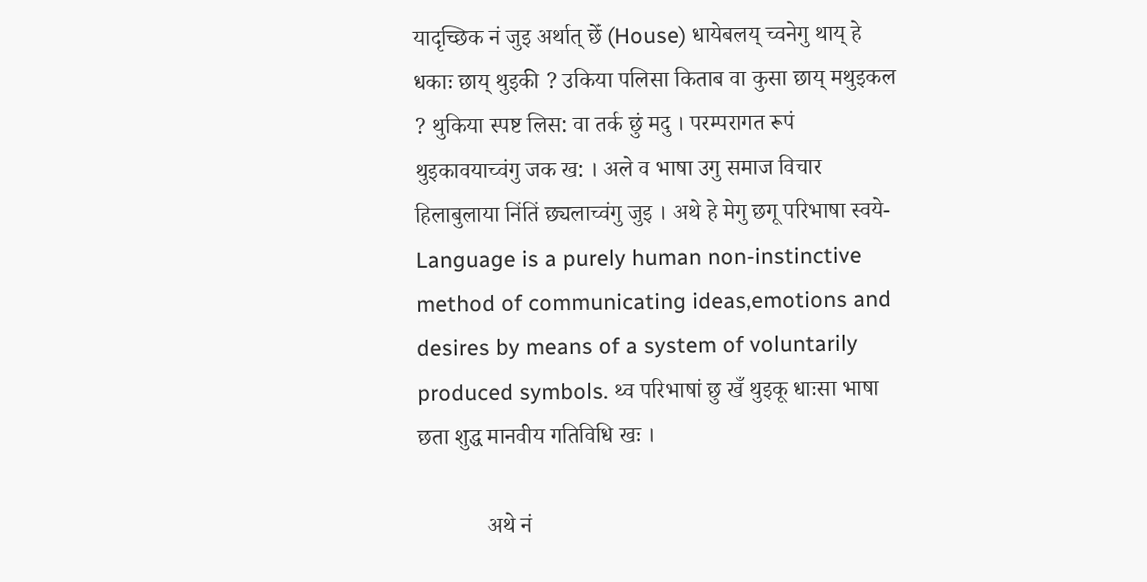यादृच्छिक नं जुइ अर्थात्‌ छेँ (House) धायेबलय्‌ च्वनेगु थाय्‌ हे धकाः छाय्‌ थुइकी ? उकिया पलिसा किताब वा कुसा छाय्‌ मथुइकल ? थुकिया स्पष्ट लिस: वा तर्क छुं मदु । परम्परागत रूपं थुइकावयाच्वंगु जक ख: । अले व भाषा उगु समाज विचार हिलाबुलाया निंतिं छ्यलाच्वंगु जुइ । अथे हे मेगु छगू परिभाषा स्वये- Language is a purely human non-instinctive method of communicating ideas,emotions and desires by means of a system of voluntarily produced symbols. थ्व परिभाषां छु खँ थुइकू धाःसा भाषा छता शुद्ध मानवीय गतिविधि खः ।

            अथे नं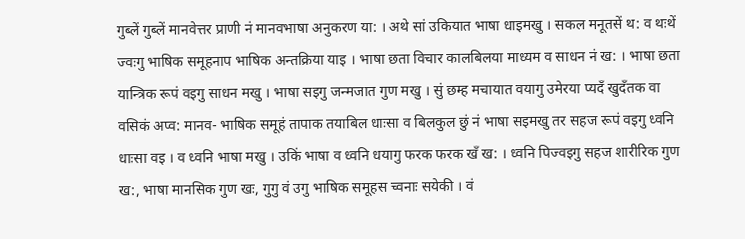गुब्लें गुब्लें मानवेत्तर प्राणी नं मानवभाषा अनुकरण या: । अथे सां उकियात भाषा धाइमखु । सकल मनूतसें थ: व थःथें ज्वःगु भाषिक समूहनाप भाषिक अन्तक्रिया याइ । भाषा छता विचार कालबिलया माध्यम व साधन नं ख: । भाषा छता यान्त्रिक रूपं वइगु साधन मखु । भाषा सइगु जन्मजात गुण मखु । सुं छम्ह मचायात वयागु उमेरया प्यदँ खुदँतक वा वसिकं अप्व: मानव- भाषिक समूहं तापाक तयाबिल धाःसा व बिलकुल छुं नं भाषा सइमखु तर सहज रूपं वइगु ध्वनि धाःसा वइ । व ध्वनि भाषा मखु । उकिं भाषा व ध्वनि धयागु फरक फरक खँ ख: । ध्वनि पिज्वइगु सहज शारीरिक गुण ख:, भाषा मानसिक गुण खः, गुगु वं उगु भाषिक समूहस च्वनाः सयेकी । वं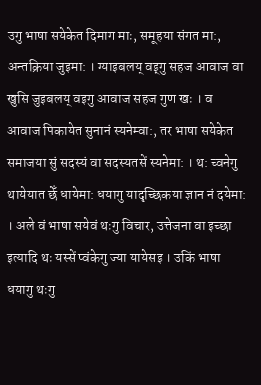उगु भाषा सयेकेत दिमाग माः, समूहया संगत मा:, अन्तक्रिया जुइमा: । ग्याइबलय्‌ वइ्गु सहज आवाज वा खुसि जुइबलय्‌ वइगु आवाज सहज गुण खः । व आवाज पिकायेत सुनानं स्यनेम्वा:, तर भाषा सयेकेत समाजया सुं सदस्यं वा सदस्यतसें स्यनेमा: । थ: च्वनेगु थायेयात छेँ धायेमा: धयागु यादृच्छिकया ज्ञान नं दयेमा: । अले वं भाषा सयेवं थःगु विचार, उत्तेजना वा इच्छा इत्यादि थः यस्सें प्वंकेगु ज्या यायेसइ । उकिं भाषा धयागु थःगु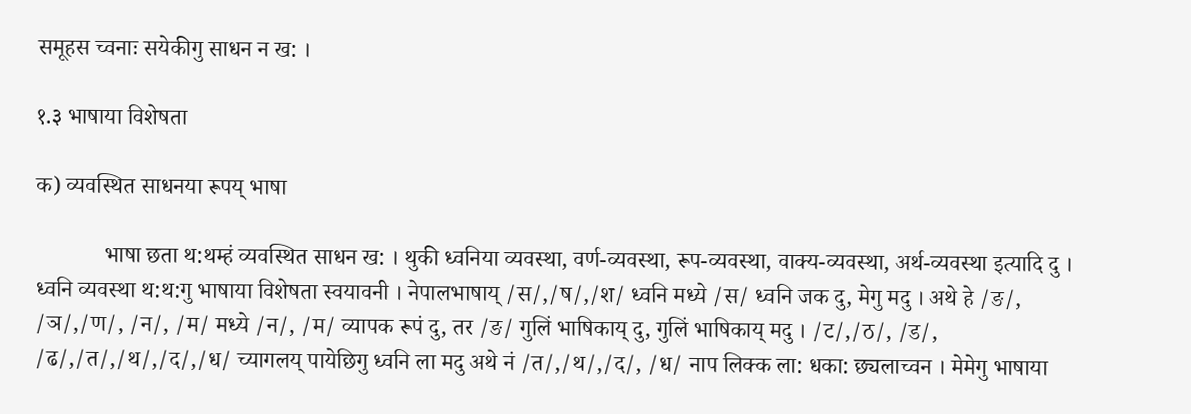समूहस च्वनाः सयेकीगु साधन न ख: ।

१.३ भाषाया विशेषता

क) व्यवस्थित साधनया रूपय्‌ भाषा

            भाषा छता थ:थम्हं व्यवस्थित साधन ख: । थुकी ध्वनिया व्यवस्था, वर्ण-व्यवस्था, रूप-व्यवस्था, वाक्य-व्यवस्था, अर्थ-व्यवस्था इत्यादि दु । ध्वनि व्यवस्था थ:थ:गु भाषाया विशेषता स्वयावनी । नेपालभाषाय्‌ /स/,/ष/,/श/ ध्वनि मध्ये /स/ ध्वनि जक दु, मेगु मदु । अथे हे /ङ/, /ञ/,/ण/, /न/, /म/ मध्ये /न/, /म/ व्यापक रूपं दु, तर /ङ/ गुलिं भाषिकाय्‌ दु, गुलिं भाषिकाय्‌ मदु । /ट/,/ठ/, /ड/, /ढ/,/त/,/थ/,/द/,/ध/ च्यागलय् पायेछिगु ध्वनि ला मदु अथे नं /त/,/थ/,/द/, /ध/ नाप लिक्क ला: धका: छ्यलाच्वन । मेमेगु भाषाया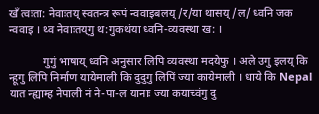खँ त्वःता: नेवाःतय्‌ स्वतन्त्र रूपं न्ववाइबलय्‌ /र/या थासय् /ल/ ध्वनि जक न्ववाइ । थ्व नेवाःतय्‌गु थ:गुकथंया ध्वनि-व्यवस्था ख: ।

            गुगुं भाषाय्‌ ध्वनि अनुसार लिपि व्यवस्था मदयेफु । अले उगु इलय्‌ कि न्हूगु लिपि निर्माण यायेमाली कि दुदुगु लिपिं ज्या कायेमाली । धाये कि Nepal यात न्ह्याम्ह नेपाली नं ने-पा-ल यानाः ज्या कयाच्वंगु दु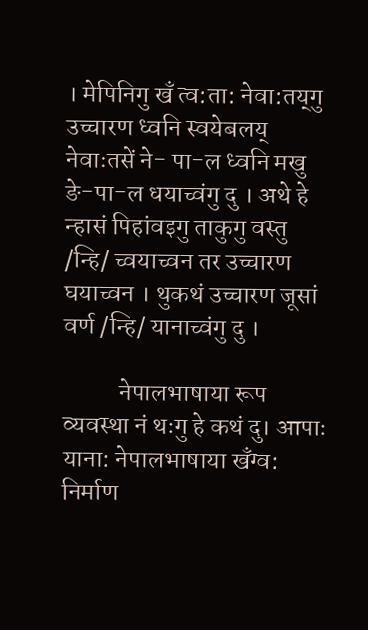। मेपिनिगु खँ त्व:ता: नेवा:तय्‌गु उच्चारण ध्वनि स्वयेबलय्‌ नेवाःतसें ने- पा-ल ध्वनि मखु ङे-पा-ल धयाच्वंगु दु । अथे हे न्हासं पिहांवइगु ताकुगु वस्तु /न्हि/ च्वयाच्वन तर उच्चारण घयाच्वन । थुकथं उच्चारण जूसां वर्ण /न्हि/ यानाच्वंगु दु ।

           नेपालभाषाया रूप व्यवस्था नं थःगु हे कथं दु। आपाः याना: नेपालभाषाया खँग्व: निर्माण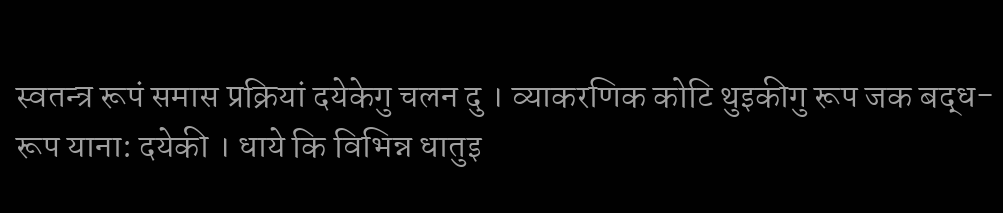स्वतन्त्र रूपं समास प्रक्रियां दयेकेगु चलन दु । व्याकरणिक कोटि थुइकीगु रूप जक बद्ध-रूप याना: दयेकी । धाये कि विभिन्न धातुइ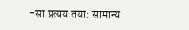-सा प्रत्यय तया: सामान्य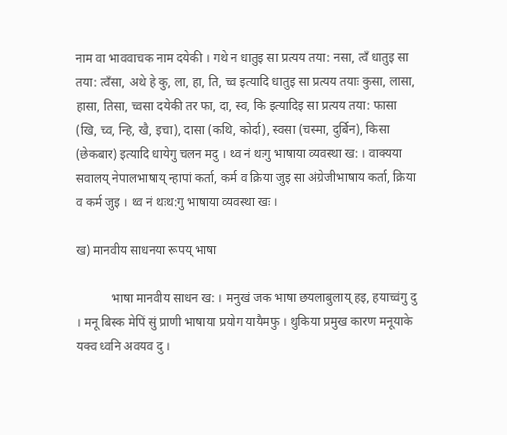नाम वा भाववाचक नाम दयेकी । गथे न धातुइ सा प्रत्यय तया: नसा, त्वँ धातुइ सा तया: त्वँसा, अथे हे कु, ला, हा, ति, च्व इत्यादि धातुइ सा प्रत्यय तयाः कुसा, लासा, हासा, तिसा, च्वसा दयेकी तर फा, दा, स्व, कि इत्यादिइ सा प्रत्यय तया: फासा (खि, च्व, न्हि, खै, इचा), दासा (कथि, कोर्दा), स्वसा (चस्मा, दुर्बिन), किसा (छेकबार) इत्यादि धायेगु चलन मदु । थ्व नं थःगु भाषाया व्यवस्था ख: । वाक्यया सवालय्‌ नेपालभाषाय्‌ न्हापां कर्ता, कर्म व क्रिया जुइ सा अंग्रेजीभाषाय कर्ता, क्रिया व कर्म जुइ । थ्व नं थःथ:गु भाषाया व्यवस्था खः ।

ख) मानवीय साधनया रूपय्‌ भाषा

           भाषा मानवीय साधन ख: । मनुखं जक भाषा छयलाबुलाय्‌ हइ, हयाच्वंगु दु । मनू बिस्क मेपिं सुं प्राणी भाषाया प्रयोग यायैमफु । थुकिया प्रमुख कारण मनूयाके यक्व ध्वनि अवयव दु ।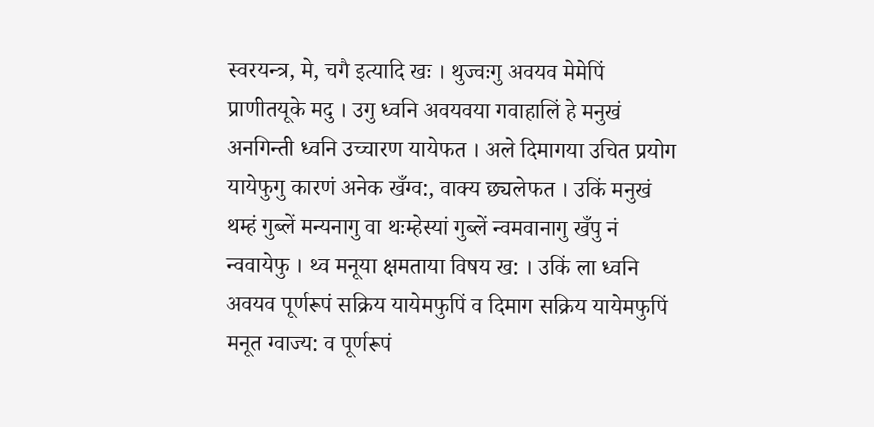स्वरयन्त्र, मे, चगै इत्यादि खः । थुज्वःगु अवयव मेमेपिं प्राणीतयूके मदु । उगु ध्वनि अवयवया गवाहालिं हे मनुखं अनगिन्ती ध्वनि उच्चारण यायेफत । अले दिमागया उचित प्रयोग  यायेफुगु कारणं अनेक खँग्व:, वाक्य छ्यलेफत । उकिं मनुखं थम्हं गुब्लें मन्यनागु वा थःम्हेस्यां गुब्लें न्वमवानागु खँपु नं न्ववायेफु । थ्व मनूया क्षमताया विषय ख: । उकिं ला ध्वनि अवयव पूर्णरूपं सक्रिय यायेमफुपिं व दिमाग सक्रिय यायेमफुपिं मनूत ग्वाज्य: व पूर्णरूपं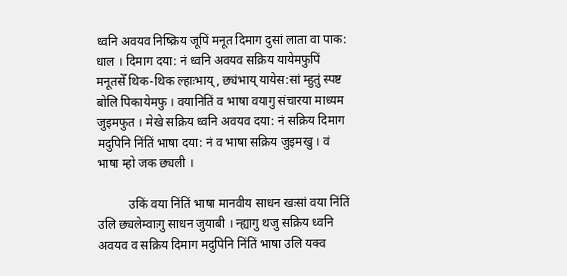ध्वनि अवयव निष्क्रिय जूपिं मनूत दिमाग दुसां लाता वा पाक: धाल । दिमाग दया: नं ध्वनि अवयव सक्रिय यायेमफुपिं मनूतसेँ थिक-थिक ल्हाःभाय्‌, छ्यंभाय्‌ यायेस:सां म्हुतुं स्पष्ट बोलि पिकायेमफु । वयानितिं व भाषा वयागु संचारया माध्यम जुइमफुत । मेखे सक्रिय ध्वनि अवयव दया: नं सक्रिय दिमाग मदुपिनि निंतिं भाषा दया: नं व भाषा सक्रिय जुइमखु । वं भाषा म्हो जक छ्यली ।

          उकिं वया निंतिं भाषा मानवीय साधन खःसां वया निंतिं उलि छ्यलेम्वाःगु साधन जुयाबी । न्ह्यागु थजु सक्रिय ध्वनि अवयव व सक्रिय दिमाग मदुपिनि निंतिं भाषा उलि यक्व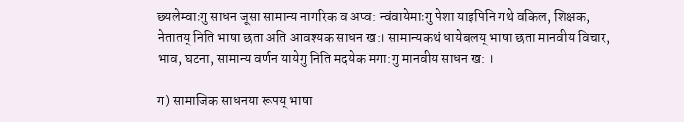छ्यलेम्वाःगु साधन जूसा सामान्य नागरिक व अप्व: न्वंवायेमाःगु पेशा याइपिनि गथे वकिल, शिक्षक, नेतातय्‌ निति भाषा छता अति आवश्यक साधन ख:। सामान्यकथं धायेबलय्‌ भाषा छता मानवीय विचार, भाव, घटना, सामान्य वर्णन यायेगु निति मदयेक मगा:गु मानवीय साधन ख: ।

ग) सामाजिक साधनया रूपय्‌ भाषा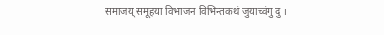समाजय्‌ समूहया विभाजन विभिन्तकथं जुयाच्वंगु दु ।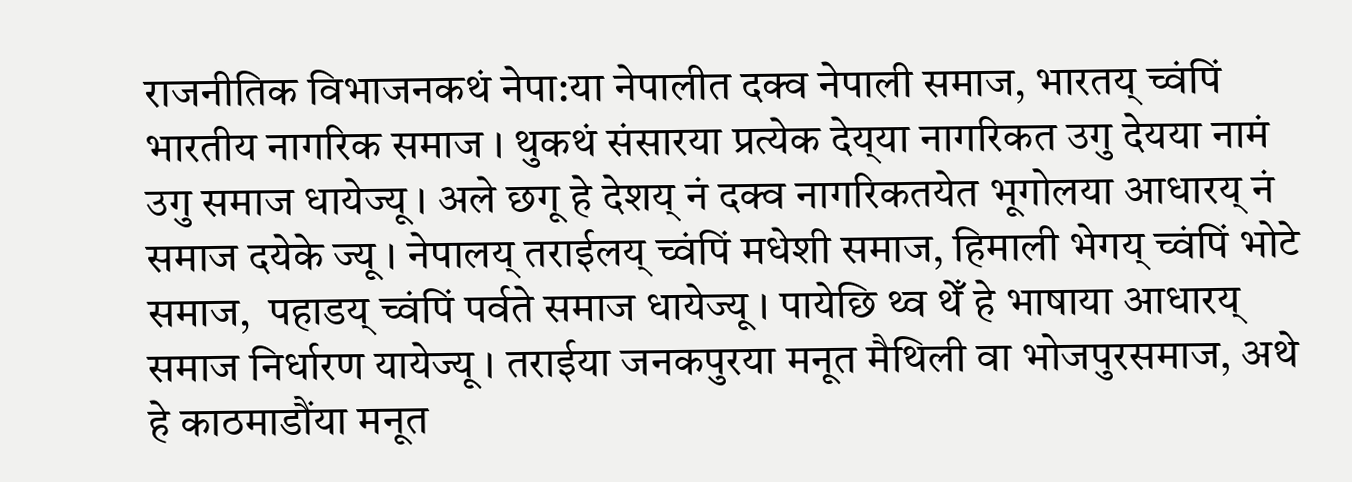राजनीतिक विभाजनकथं नेपा:या नेपालीत दक्व नेपाली समाज, भारतय्‌ च्वंपिं भारतीय नागरिक समाज । थुकथं संसारया प्रत्येक देय्‌या नागरिकत उगु देयया नामं उगु समाज धायेज्यू । अले छगू हे देशय्‌ नं दक्व नागरिकतयेत भूगोलया आधारय्‌ नं समाज दयेके ज्यू । नेपालय्‌ तराईलय्‌ च्वंपिं मधेशी समाज, हिमाली भेगय्‌ च्वंपिं भोटे समाज,  पहाडय् च्वंपिं पर्वते समाज धायेज्यू । पायेछि थ्व थेँ हे भाषाया आधारय्‌ समाज निर्धारण यायेज्यू । तराईया जनकपुरया मनूत मैथिली वा भोजपुरसमाज, अथे हे काठमाडौंया मनूत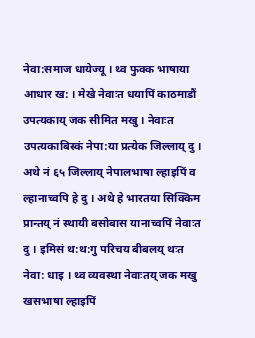नेवा:समाज धायेज्यू । थ्व फुक्क भाषाया आधार ख: । मेखे नेवाःत धयापिं काठमाडौं उपत्यकाय्‌ जक सीमित मखु । नेवाःत उपत्यकाबिस्कं नेपा:या प्रत्येक जिल्लाय्‌ दु । अथे नं ६५ जिल्लाय्‌ नेपालभाषा ल्हाइपिं व ल्हानाच्वपि हे दु । अथे हे भारतया सिक्किम प्रान्तय्‌ नं स्थायी बसोबास यानाच्वपिं नेवाःत दु । इमिसं थ:थ:गु परिचय बीबलय्‌ थःत नेवा: धाइ । थ्व व्यवस्था नेवाःतय्‌ जक मखु खसभाषा ल्हाइपिं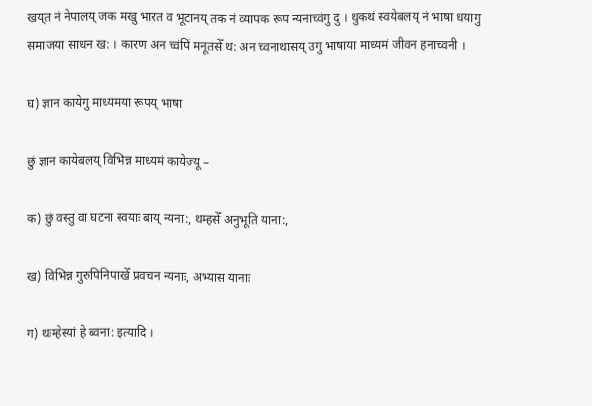खय्‌त नं नेपालय् जक मखु भारत व भूटानय्‌ तक नं व्यापक रूप न्यनाच्वंगु दु । थुकथं स्वयेबलय् नं भाषा धयागु समाजया साधन ख: । कारण अन च्वंपिं मनूतसेँ थ: अन च्वनाथासय्‌ उगु भाषाया माध्यमं जीवन हनाच्वनी ।

घ) ज्ञान कायेगु माध्यमया रूपय्‌ भाषा

छुं ज्ञान कायेबलय्‌ विभिन्न माध्यमं कायेज्यू –

क) छुं वस्तु वा घटना स्वयाः बाय्‌ न्यना:, थम्हसेँ अनुभूति याना:,

ख) विभिन्न गुरुपिनिपाखेँ प्रवचन न्यनाः, अभ्यास यानाः

ग) थःम्हेस्यां हे ब्वना: इत्यादि ।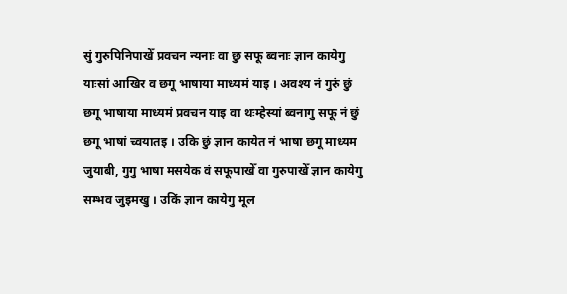सुं गुरुपिनिपाखेँ प्रवचन न्यनाः वा छु सफू ब्वनाः ज्ञान कायेगु याःसां आखिर व छगू भाषाया माध्यमं याइ । अवश्य नं गुरुं छुं छगू भाषाया माध्यमं प्रवचन याइ वा थःम्हेस्यां ब्वनागु सफू नं छुं छगू भाषां च्वयातइ । उकि छुं ज्ञान कायेत नं भाषा छगू माध्यम जुयाबी, गुगु भाषा मसयेक वं सफूपाखेँ वा गुरुपाखेँ ज्ञान कायेगु सम्भव जुइमखु । उकिं ज्ञान कायेगु मूल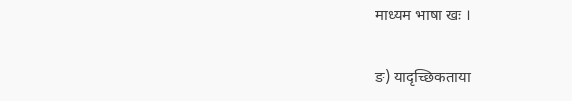माध्यम भाषा खः ।

ङ) यादृच्छिकताया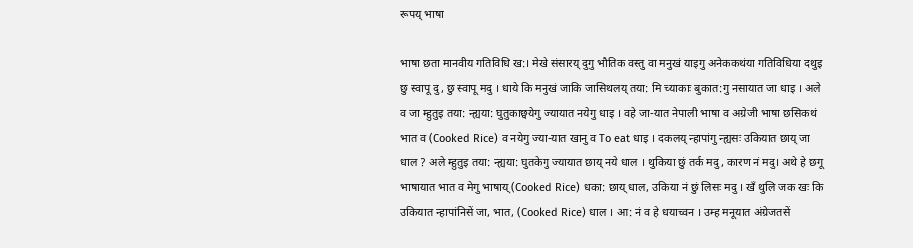रूपय्‌ भाषा

भाषा छता मानवीय गतिविधि ख:। मेखे संसारय्‌ दुगु भौतिक वस्तु वा मनुखं याइगु अनेककथंया गतिविधिया दथुइ छु स्वापू दु, छु स्वापू मदु । धाये कि मनुखं जाकि जासिथलय्‌ तया: मि च्याकाः बुकात:गु नसायात जा धाइ । अले व जा म्हुतुइ तया: न्ह्यया: घुतुकाछ्वयेगु ज्यायात नयेगु धाइ । वहे जा-यात नेपाली भाषा व अग्रेजी भाषा छसिकथं भात व (Cooked Rice) व नयेगु ज्या-यात खानु व To eat धाइ । दकलय्‌ न्हापांगु न्ह्यसः उकियात छाय्‌ जा धाल ? अले म्हुतुइ तया: न्ह्यया: घुतकेगु ज्यायात छाय्‌ नये धाल । थुकिया छुं तर्क मदु, कारण नं मदु। अथे हे छगू भाषायात भात व मेगु भाषाय्‌ (Cooked Rice) धका: छाय्‌ धाल, उकिया नं छुं लिसः मदु । खँ थुलि जक खः कि उकियात न्हापांनिसें जा, भात, (Cooked Rice) धाल । आ: नं व हे धयाच्वन । उम्ह मनूयात अंग्रेजतसें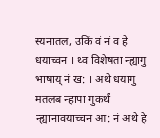स्यनातल, उकिं वं नं व हे धयाच्वन । थ्व विशेषता न्ह्यागु भाषाय्‌ नं ख: । अथे धयागु मतलब न्हापा गुकर्थं न्ह्यानावयाच्चन आ: नं अथे हे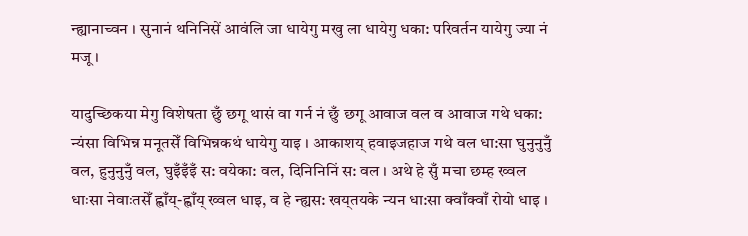न्ह्यानाच्वन । सुनानं थनिनिसें आवंलि जा धायेगु मखु ला धायेगु धका: परिवर्तन यायेगु ज्या नं मजू ।

यादुच्छिकया मेगु विशेषता छुँ छगू थासं वा गर्न नं छुँ छगू आवाज वल व आवाज गथे धका: न्यंसा विभिन्न मनूतसेँ विभिन्नकथं धायेगु याइ । आकाशय्‌ हवाइजहाज गथे वल धा:सा घुनुनुनुँ वल, हुनुनुनुँ वल, घुइँइँइँ स: वयेका: वल, दिनिनिनिं स: वल । अथे हे सुँ मचा छम्ह ख्वल धाःसा नेवाःतसेँ ह्वाँय्‌-ह्वाँय्‌ ख्वल धाइ, व हे न्ह्यस: खय्‌तयके न्यन धा:सा क्वाँक्वाँ रोयो धाइ ।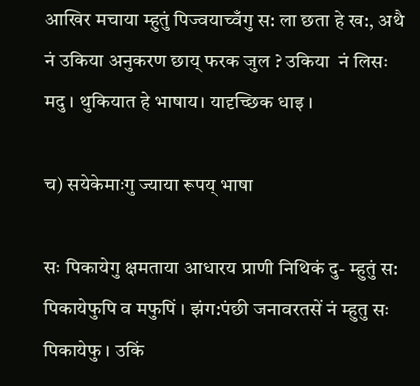आखिर मचाया म्हुतुं पिज्वयाच्वँगु स: ला छता हे ख:, अथै नं उकिया अनुकरण छाय्‌ फरक जुल ? उकिया  नं लिसः मदु । थुकियात हे भाषाय। यादृच्छिक धाइ ।

च) सयेकेमाःगु ज्याया रूपय् भाषा

सः पिकायेगु क्षमताया आधारय प्राणी निथिकं दु- म्हुतुं स: पिकायेफुपि व मफुपिं । झंग:पंछी जनावरतसें नं म्हुतु सः पिकायेफु । उकिं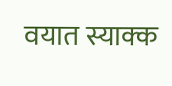वयात स्याक्क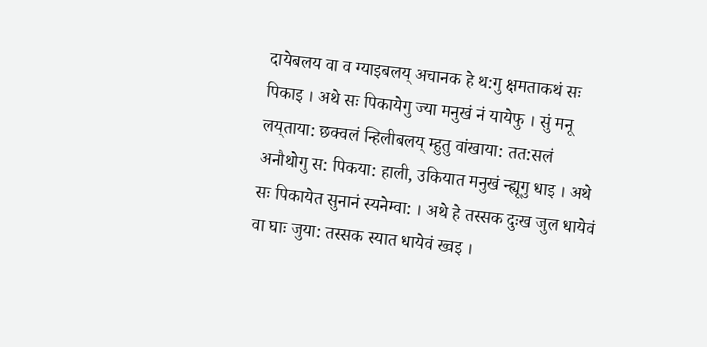दायेबलय वा व ग्याइबलय्‌ अचानक हे थ:गु क्षमताकथं सः पिकाइ । अथे सः पिकायेगु ज्या मनुखं नं यायेफु । सुं मनू लय्‌ताया: छक्वलं न्हिलीबलय्‌ म्हुतु वांखाया: तत:सलं अनौथोगु स: पिकया: हाली, उकियात मनुखं न्ह्यूगु धाइ । अथे सः पिकायेत सुनानं स्यनेम्वा: । अथे हे तस्सक दुःख जुल धायेवं वा घाः जुया: तस्सक स्यात धायेवं ख्वइ ।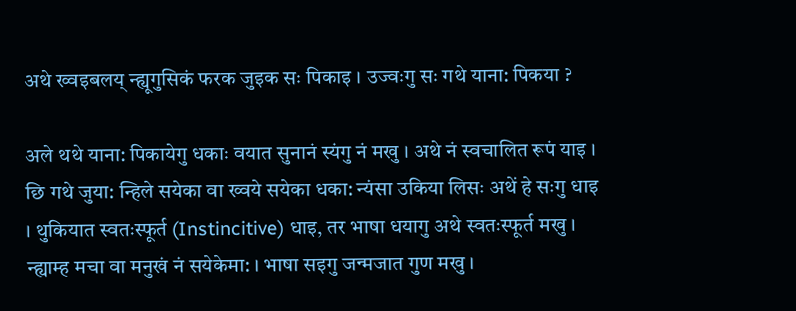अथे ख्वइबलय्‌ न्ह्यूगुसिकं फरक जुइक सः पिकाइ । उज्वःगु सः गथे याना: पिकया ?

अले थथे याना: पिकायेगु धकाः वयात सुनानं स्यंगु नं मखु । अथे नं स्वचालित रूपं याइ । छि गथे जुया: न्हिले सयेका वा ख्वये सयेका धका: न्यंसा उकिया लिसः अथें हे सःगु धाइ । थुकियात स्वतःस्फूर्त (Instincitive) धाइ, तर भाषा धयागु अथे स्वतःस्फूर्त मखु । न्ह्याम्ह मचा वा मनुखं नं सयेकेमा: । भाषा सइगु जन्मजात गुण मखु ।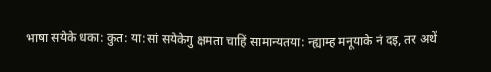भाषा सयेके धका: कुत: या:सां सयेकेगु क्षमता चाहिं सामान्यतया: न्ह्याम्ह मनूयाके नं दइ, तर अथें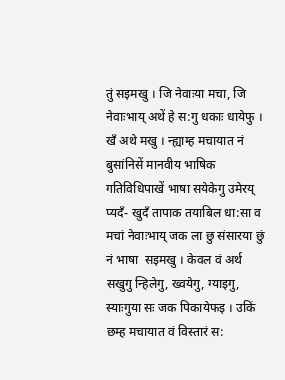तुं सइमखु । जि नेवाःया मचा, जि नेवाःभाय्‌ अथें हे स:गु धकाः धायेफु । खँ अथे मखु । न्ह्याम्ह मचायात नं बुसांनिसें मानवीय भाषिक गतिविधिपाखें भाषा सयेकेगु उमेरय्‌ प्यदँ- खुदँ तापाक तयाबिल धा:सा व मचां नेवाःभाय्‌ जक ला छु संसारया छुं नं भाषा  सइमखु । केवल वं अर्थ सखुगु न्हिलेगु, ख्वयेगु, ग्याइगु, स्याःगुया सः जक पिकायेफइ । उकिं छम्ह मचायात वं विस्तारं स: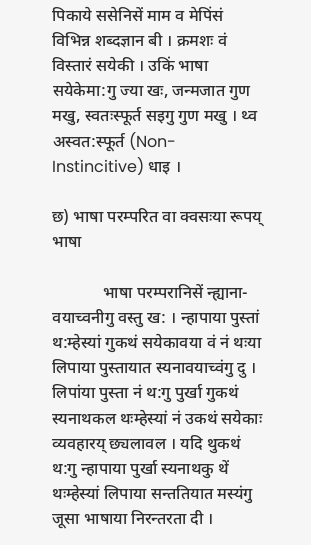पिकाये ससेनिसें माम व मेपिंसं विभिन्न शब्दज्ञान बी । क्रमशः वं विस्तारं सयेकी । उकिं भाषा सयेकेमा:गु ज्या खः, जन्मजात गुण मखु, स्वतःस्फूर्त सइगु गुण मखु । थ्व अस्वत:स्फूर्त (Non-Instincitive) धाइ ।

छ) भाषा परम्परित वा क्वसःया रूपय्‌ भाषा

            भाषा परम्परानिसें न्ह्याना- वयाच्वनीगु वस्तु ख: । न्हापाया पुस्तां थ:म्हेस्यां गुकथं सयेकावया वं नं थःया लिपाया पुस्तायात स्यनावयाच्वंगु दु । लिपांया पुस्ता नं थ:गु पुर्खा गुकथं स्यनाथकल थःम्हेस्यां नं उकथं सयेकाः व्यवहारय्‌ छ्यलावल । यदि थुकथं थ:गु न्हापाया पुर्खा स्यनाथकु थें थःम्हेस्यां लिपाया सन्ततियात मस्यंगु जूसा भाषाया निरन्तरता दी ।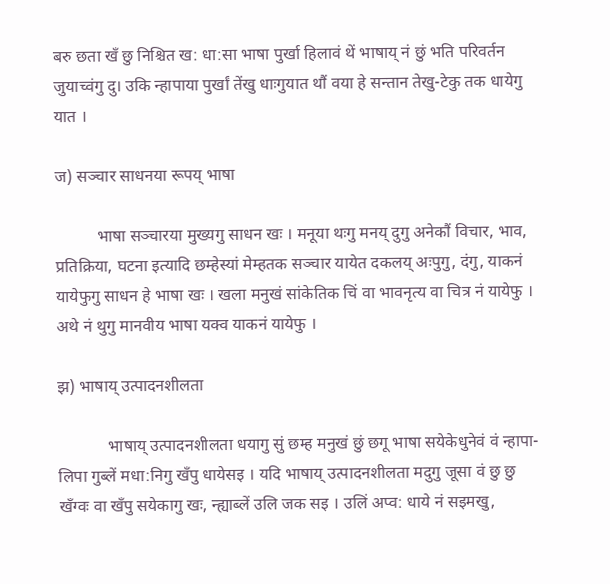बरु छता खँ छु निश्चित ख: धा:सा भाषा पुर्खा हिलावं थें भाषाय्‌ नं छुं भति परिवर्तन जुयाच्वंगु दु। उकि न्हापाया पुर्खां तेंखु धाःगुयात थौं वया हे सन्तान तेखु-टेकु तक धायेगु यात ।

ज) सञ्चार साधनया रूपय्‌ भाषा

          भाषा सञ्चारया मुख्यगु साधन खः । मनूया थःगु मनय्‌ दुगु अनेकौं विचार, भाव, प्रतिक्रिया, घटना इत्यादि छम्हेस्यां मेम्हतक सञ्चार यायेत दकलय्‌ अःपुगु, दंगु, याकनं यायेफुगु साधन हे भाषा खः । खला मनुखं सांकेतिक चिं वा भावनृत्य वा चित्र नं यायेफु । अथे नं थुगु मानवीय भाषा यक्व याकनं यायेफु ।

झ) भाषाय्‌ उत्पादनशीलता

            भाषाय्‌ उत्पादनशीलता धयागु सुं छम्ह मनुखं छुं छगू भाषा सयेकेधुनेवं वं न्हापा-लिपा गुब्लें मधा:निगु खँपु धायेसइ । यदि भाषाय्‌ उत्पादनशीलता मदुगु जूसा वं छु छु खँग्वः वा खँपु सयेकागु खः, न्ह्याब्लें उलि जक सइ । उलिं अप्व: धाये नं सइमखु,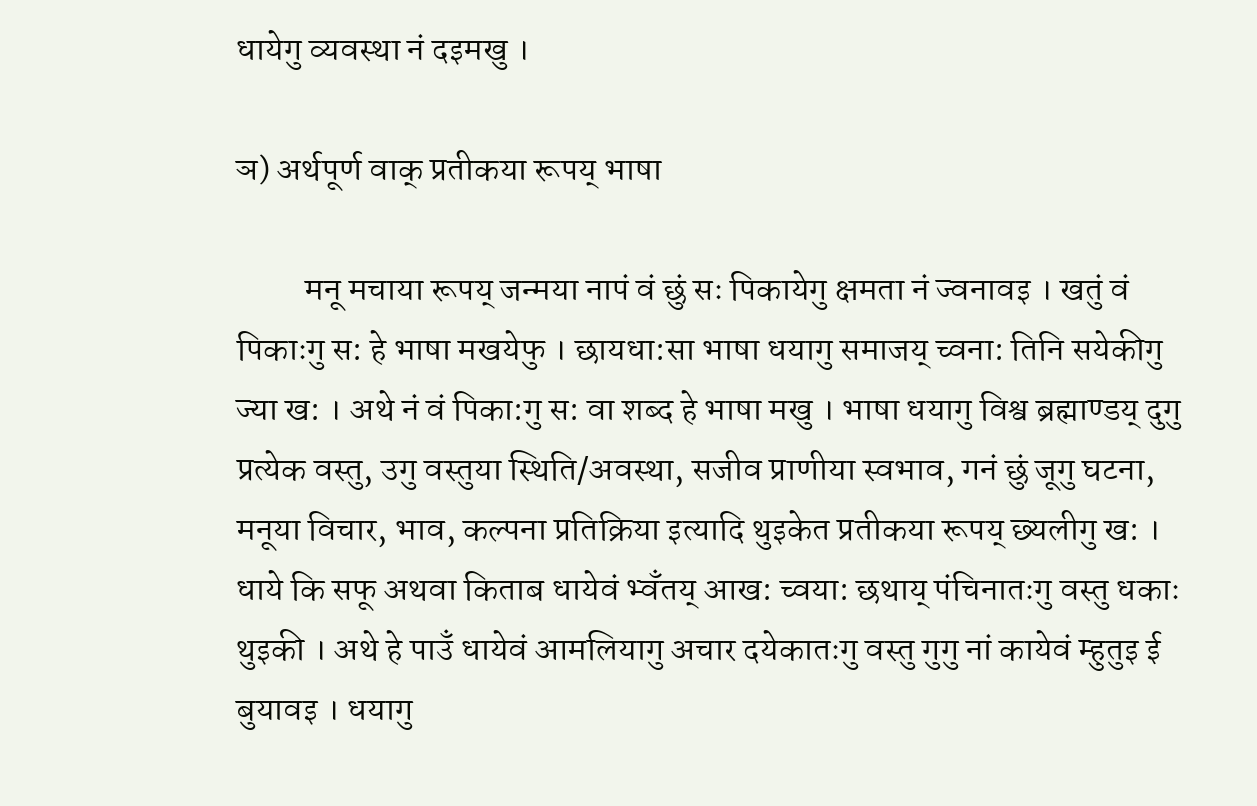धायेगु व्यवस्था नं दइमखु ।

ञ) अर्थपूर्ण वाक् प्रतीकया रूपय्‌ भाषा

          मनू मचाया रूपय्‌ जन्मया नापं वं छुं सः पिकायेगु क्षमता नं ज्वनावइ । खतुं वं पिकाःगु स: हे भाषा मखयेफु । छायधा:सा भाषा धयागु समाजय्‌ च्वना: तिनि सयेकीगु ज्या ख: । अथे नं वं पिका:गु स: वा शब्द हे भाषा मखु । भाषा धयागु विश्व ब्रह्माण्डय्‌ दुगु प्रत्येक वस्तु, उगु वस्तुया स्थिति/अवस्था, सजीव प्राणीया स्वभाव, गनं छुं जूगु घटना, मनूया विचार, भाव, कल्पना प्रतिक्रिया इत्यादि थुइकेत प्रतीकया रूपय्‌ छ्यलीगु ख: । धाये कि सफू अथवा किताब धायेवं भ्वँतय्‌ आख: च्वया: छथाय्‌ पंचिनातःगु वस्तु धकाः थुइकी । अथे हे पाउँ धायेवं आमलियागु अचार दयेकातःगु वस्तु गुगु नां कायेवं म्हुतुइ ई बुयावइ । धयागु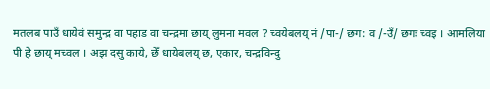मतलब पाउँ धायेवं समुन्द्र वा पहाड वा चन्द्रमा छाय्‌ लुमना मवल ? च्वयेबलय्‌ नं /पा-/ छग: व /-उँ/ छगः च्वइ । आमलिया पी हे छाय्‌ मच्वल । अझ दसु काये, छेँ धायेबलय्‌ छ, एकार, चन्द्रविन्दु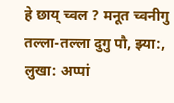हे छाय्‌ च्वल ? मनूत च्वनीगु तल्ला-तल्ला दुगु पौ, झ्या:, लुखा: अप्पां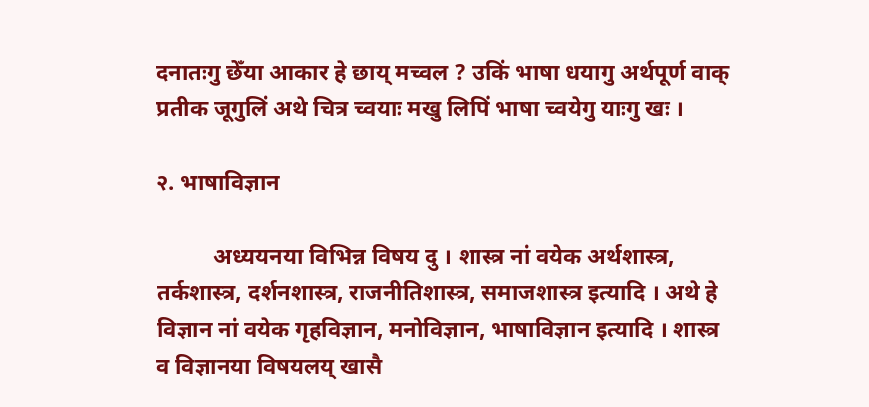दनातःगु छेँया आकार हे छाय्‌ मच्वल ? उकिं भाषा धयागु अर्थपूर्ण वाक् प्रतीक जूगुलिं अथे चित्र च्वयाः मखु लिपिं भाषा च्वयेगु याःगु खः ।

२. भाषाविज्ञान

          अध्ययनया विभिन्न विषय दु । शास्त्र नां वयेक अर्थशास्त्र, तर्कशास्त्र, दर्शनशास्त्र, राजनीतिशास्त्र, समाजशास्त्र इत्यादि । अथे हे विज्ञान नां वयेक गृहविज्ञान, मनोविज्ञान, भाषाविज्ञान इत्यादि । शास्त्र व विज्ञानया विषयलय्‌ खासै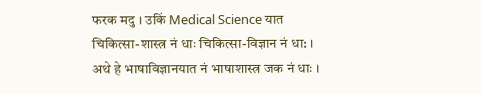फरक मदु । उकिं Medical Science यात चिकित्सा-शास्त्र नं धाः चिकित्सा-विज्ञान नं धा: । अथे हे भाषाविज्ञानयात नं भाषाशास्त्र जक नं धाः ।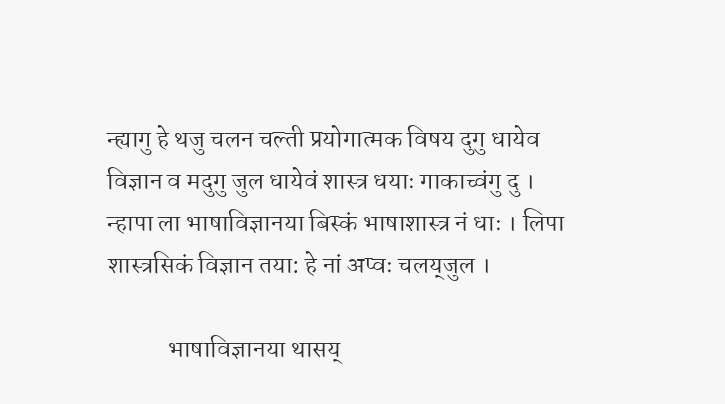न्ह्यागु हे थजु चलन चल्ती प्रयोगात्मक विषय दुगु धायेव विज्ञान व मदुगु जुल धायेवं शास्त्र धयाः गाकाच्वंगु दु । न्हापा ला भाषाविज्ञानया बिस्कं भाषाशास्त्र नं धाः । लिपा शास्त्रसिकं विज्ञान तया: हे नां अप्वः चलय्‌जुल ।

            भाषाविज्ञानया थासय्‌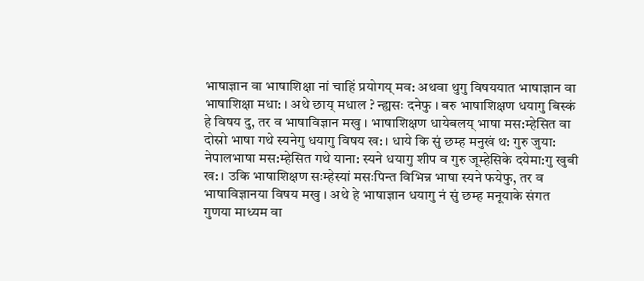भाषाज्ञान वा भाषाशिक्षा नां चाहिं प्रयोगय्‌ मव: अथवा थुगु विषययात भाषाज्ञान वा भाषाशिक्षा मधा: । अथे छाय्‌ मधाल ? न्ह्यसः दनेफु । बरु भाषाशिक्षण धयागु बिस्कं हे विषय दु, तर व भाषाविज्ञान मखु । भाषाशिक्षण धायेबलय्‌ भाषा मस:म्हेसित वा दोस्रो भाषा गथे स्यनेगु धयागु विषय ख: । धाये कि सुं छम्ह मनुखं थ: गुरु जुया: नेपालभाषा मस:म्हेसित गथे याना: स्यने धयागु शीप व गुरु जूम्हेसिके दयेमा:गु खुबी ख: । उकि भाषाशिक्षण सःम्हेस्यां मसःपिन्त विभिन्न भाषा स्यने फयेफु, तर व भाषाविज्ञानया विषय मखु । अथे हे भाषाज्ञान धयागु नं सुं छम्ह मनूयाके संगत गुणया माध्यम वा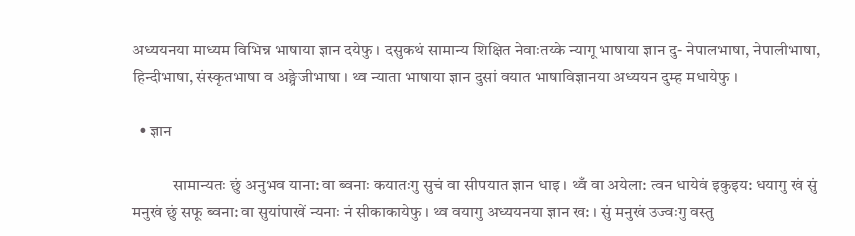अध्ययनया माध्यम विभिन्न भाषाया ज्ञान दयेफु । दसुकथं सामान्य शिक्षित नेवाःतय्के न्यागू भाषाया ज्ञान दु- नेपालभाषा, नेपालीभाषा, हिन्दीभाषा, संस्कृतभाषा व अङ्ग्रेजीभाषा । थ्व न्याता भाषाया ज्ञान दुसां वयात भाषाविज्ञानया अध्ययन दुम्ह मधायेफु ।

  • ज्ञान

            सामान्यतः छुं अनुभव याना: वा ब्वनाः कयातःगु सुचं वा सीपयात ज्ञान धाइ । थ्वँ वा अयेला: त्वन धायेवं इकुइय: धयागु खं सुं मनुखं छुं सफू ब्वना: वा सुयांपाखें न्यनाः नं सीकाकायेफु । थ्व वयागु अध्ययनया ज्ञान ख: । सुं मनुखं उज्वःगु वस्तु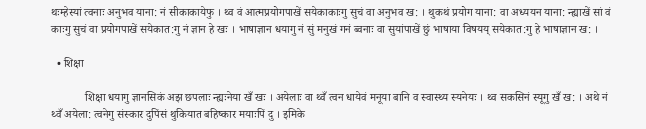थःम्हेस्यां त्वनाः अनुभव याना: नं सीकाकायेफु । थ्व वं आत्मप्रयोगपाखें सयेकाकाःगु सुचं वा अनुभव ख: । थुकथं प्रयोग याना: वा अध्ययन याना: न्ह्याखें सां वं काःगु सुचं वा प्रयोगपाखें सयेकात:गु नं ज्ञान हे खः । भाषाज्ञान धयागु नं सुं मनुखं गनं ब्वनाः वा सुयांपाखें छुं भाषाया विषयय्‌ सयेकात:गु हे भाषाज्ञान ख: ।

  • शिक्षा

            शिक्षा धयागु ज्ञानसिकं अझ छपलाः न्ह्यःनेया खँ खः । अयेलाः वा थ्वँ त्वन धायेवं मनूया बानि व स्वास्थ्य स्यनेयः । थ्व सकसिनं स्यूगु खँ ख: । अथे नं थ्वँ अयेला: त्वनेगु संस्कार दुपिंसं थुकियात बहिष्कार मयाःपिं दु । इमिके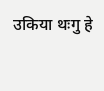उकिया थःगु हे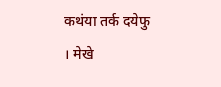कथंया तर्क दयेफु । मेखे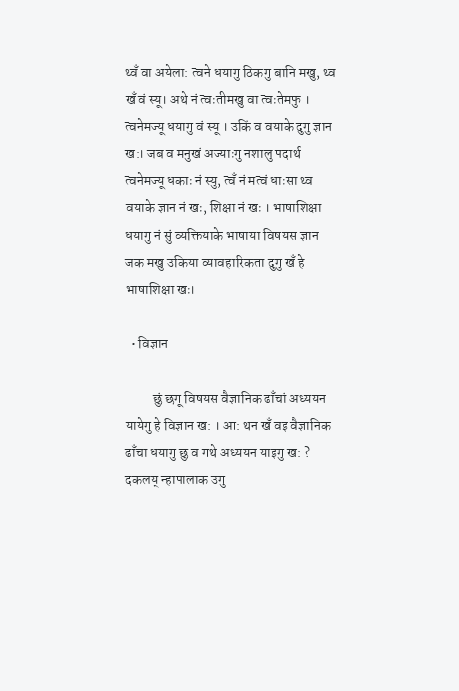थ्वँ वा अयेला: त्वने धयागु ठिकगु बानि मखु, थ्व खँ वं स्यू। अथे नं त्वःतीमखु वा त्वःतेमफु । त्वनेमज्यू धयागु वं स्यू । उकिं व वयाके दुगु ज्ञान ख:। जब व मनुखं अज्याःगु नशालु पदार्थ त्वनेमज्यू धकाः नं स्यु, त्वँ नं मत्वं धाःसा थ्व वयाके ज्ञान नं खः, शिक्षा नं खः । भाषाशिक्षा धयागु नं सुं व्यक्तियाके भाषाया विषयस ज्ञान जक मखु उकिया व्यावहारिकता दुगु खँ हे भाषाशिक्षा खः।

  • विज्ञान

          छुं छगू विषयस वैज्ञानिक ढाँचां अध्ययन यायेगु हे विज्ञान ख: । आ: थन खँ वइ वैज्ञानिक ढाँचा धयागु छु व गथे अध्ययन याइगु ख: ? दकलय्‌ न्हापालाक उगु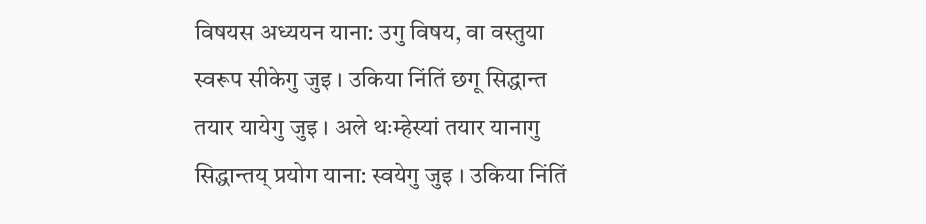विषयस अध्ययन याना: उगु विषय, वा वस्तुया स्वरूप सीकेगु जुइ । उकिया निंतिं छगू सिद्धान्त तयार यायेगु जुइ । अले थःम्हेस्यां तयार यानागु सिद्धान्तय्‌ प्रयोग याना: स्वयेगु जुइ । उकिया निंतिं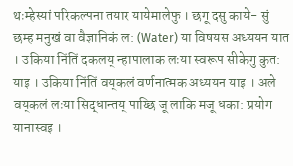थःम्हेस्यां परिकल्पना तयार यायेमालेफु । छगू दसु काये- सुं छम्ह मनुखं वा वैज्ञानिकं ल: (Water) या विषयस अध्ययन यात । उकिया निंतिं दकलय्‌ न्हापालाक लःया स्वरूप सीकेगु कुत: याइ । उकिया निंतिं वय्‌कलं वर्णनात्मक अध्ययन याइ । अले वय्‌कलं लःया सिद्धान्तय्‌ पाय्छि जू लाकि मजू धका: प्रयोग यानास्वइ ।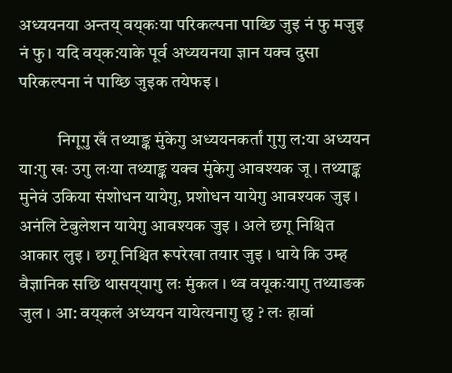अध्ययनया अन्तय्‌ वय्‌कःया परिकल्पना पाय्छि जुइ नं फु मजुइ नं फु। यदि वय्‌क:याके पूर्व अध्ययनया ज्ञान यक्व दुसा परिकल्पना नं पाय्छि जुइक तयेफइ ।

           निगूगु खँ तथ्याङ्क मुंकेगु अध्ययनकर्तां गुगु ल:या अध्ययन या:गु खः उगु लःया तथ्याङ्क यक्व मुंकेगु आवश्यक जू । तथ्याङ्क मुनेवं उकिया संशोधन यायेगु, प्रशोधन यायेगु आवश्यक जुइ । अनंलि टेबुलेशन यायेगु आवश्यक जुइ । अले छगू निश्चित आकार लुइ । छगू निश्चित रूपरेखा तयार जुइ । धाये कि उम्ह वैज्ञानिक सछि थासय्‌यागु लः मुंकल । थ्व वयूकःयागु तथ्याङक जुल । आ: वय्‌कलं अध्ययन यायेत्यनागु छु ? लः हावां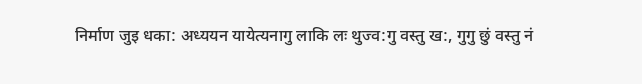निर्माण जुइ धका: अध्ययन यायेत्यनागु लाकि लः थुज्व:गु वस्तु ख:, गुगु छुं वस्तु नं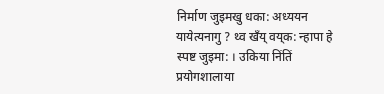निर्माण जुइमखु धका: अध्ययन यायेत्यनागु ? थ्व खँय्‌ वय्‌क: न्हापा हे स्पष्ट जुइमा: । उकिया निंतिं प्रयोगशालाया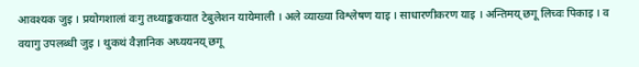आवश्यक जुइ । प्रयोगशालां वःगु तथ्याङ्ककयात टेबुलेशन यायेमाली । अले व्याख्या विश्लेषण याइ । साधारणीकरण याइ । अन्तिमय्‌ छगू लिच्वः पिकाइ । व वयागु उपलब्धी जुइ । थुकथं वैज्ञानिक अध्ययनय्‌ छगू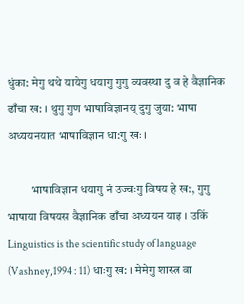धुंका: मेगु थथे यायेगु धयागु गुगु व्यवस्था दु व हे वैज्ञानिक ढाँचा ख: । थुगु गुण भाषाविज्ञानय्‌ दुगु जुया: भाषा अध्ययनयात भाषाविज्ञान धा:गु खः ।

          भाषाविज्ञान धयागु नं उज्वःगु विषय हे ख:, गुगु भाषाया विषयस वैज्ञानिक ढाँचा अध्ययन याइ । उकिं Linguistics is the scientific study of language (Vashney,1994 : 11) धाःगु ख: । मेमेगु शास्त्र वा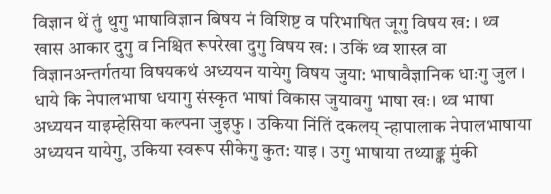विज्ञान थें तुं थुगु भाषाविज्ञान बिषय नं विशिष्ट व परिभाषित जूगु विषय ख: । थ्व खास आकार दुगु व निश्चित रूपरेखा दुगु विषय ख: । उकिं थ्व शास्त्र वा विज्ञानअन्तर्गतया विषयकथं अध्ययन यायेगु विषय जुया: भाषावैज्ञानिक धाःगु जुल । धाये कि नेपालभाषा धयागु संस्कृत भाषां विकास जुयावगु भाषा खः। थ्व भाषा अध्ययन याइम्हेसिया कल्पना जुइफु । उकिया निंतिं दकलय् न्हापालाक नेपालभाषाया अध्ययन यायेगु, उकिया स्वरूप सीकेगु कुत: याइ । उगु भाषाया तथ्याङ्क मुंकी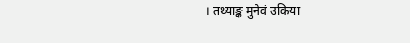। तथ्याङ्क मुनेवं उकिया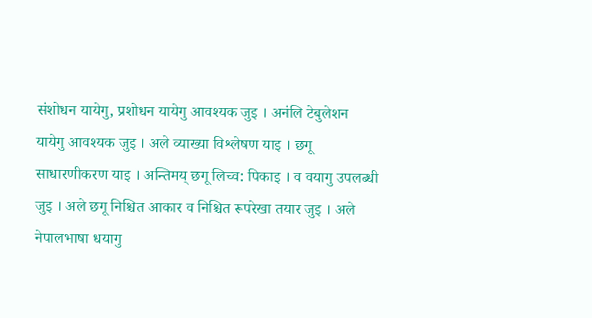संशोधन यायेगु, प्रशोधन यायेगु आवश्यक जुइ । अनंलि टेबुलेशन यायेगु आवश्यक जुइ । अले व्याख्या विश्लेषण याइ । छगू साधारणीकरण याइ । अन्तिमय्‌ छगू लिच्व: पिकाइ । व वयागु उपलब्धी जुइ । अले छगू निश्चित आकार व निश्चित रूपरेखा तयार जुइ । अले नेपालभाषा धयागु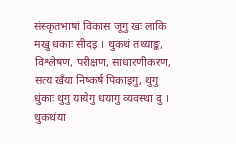संस्कृतभाषां विकास जूगु खः लाकि मखु धकाः सीदइ । थुकथं तथ्याङ्क, विश्लेषण, परीक्षण, साधारणीकरण, सत्य खँया निष्कर्ष पिकाइगु, थुगु धुंकाः थुगु यायेगु धयागु व्यवस्था दु । थुकथंया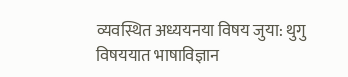व्यवस्थित अध्ययनया विषय जुया: थुगु विषययात भाषाविज्ञान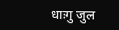धाःगु जुल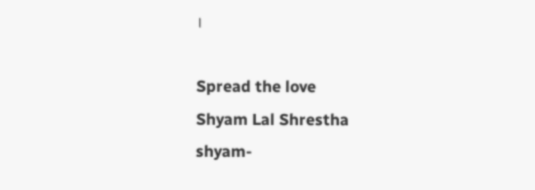।

Spread the love
Shyam Lal Shrestha
shyam-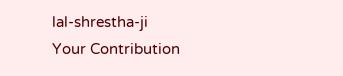lal-shrestha-ji
Your Contribution